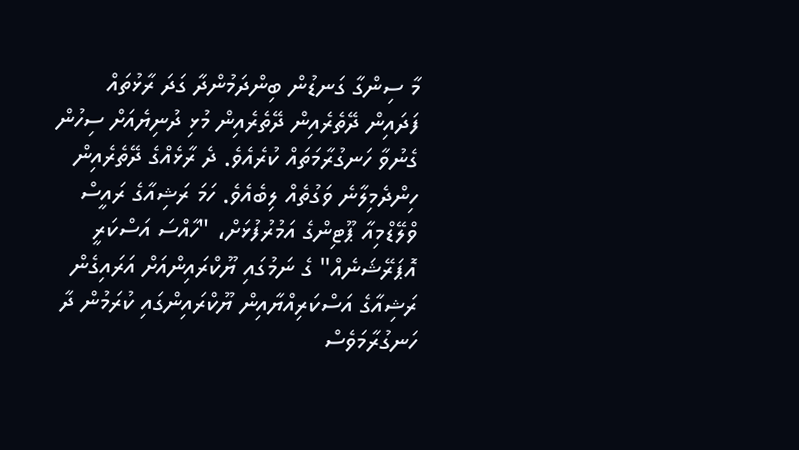މާ ސިންގާ ގަނޑުން ބިންދަމުންދާ ގަދަ ރާޅުތައް ފަދައިން ދޭތެރެއިން ދޭތެރެއިން މުޅި ދުނިޔެއަށް ސިހުން ގެނުވާ ހަނގުރާމަތައް ކުރެއެވެ. ދެ ރާޅެއްގެ ދޭތެރެއިން ހިންދެމިލާނެ ވަގުތެއް ލިބެއެވެ. ހަމަ ރަޝިއާގެ ރައީސް ވްލޭޑްމިއާ ޕޫޓިންގެ އަމުރުފުޅަށް، "ހާއްސަ އަސްކަރީ އޮޕަރޭޝަނެއް" ގެ ނަމުގައި ޔޫކްރައިންއަށް އަރައިގެން ރަޝިއާގެ އަސްކަރިއްޔާއިން ޔޫކްރައިންގައި ކުރަމުން ދާ ހަނގުރާމަވެސް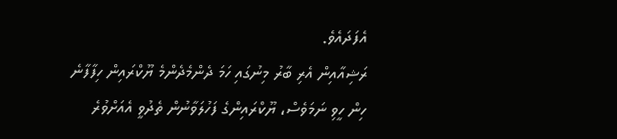އެފަދައެވެ.
ރަޝިއާއިން އެރި ބާރު މިނުގައި ހަމަ ދެންމެދެންމެ ޔޫކްރައިން ހިފާފާނެ ހިން ހީވި ނަމަވެސް، ޔޫކްރައިންގެ ފަހުލަވާނުން ތެދުވީ އެއަށްވުރެ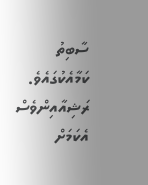ސާބިތު ކަމާއެކުގައެވެ. ރަޝިއާއިންވެސް އެކަމަށް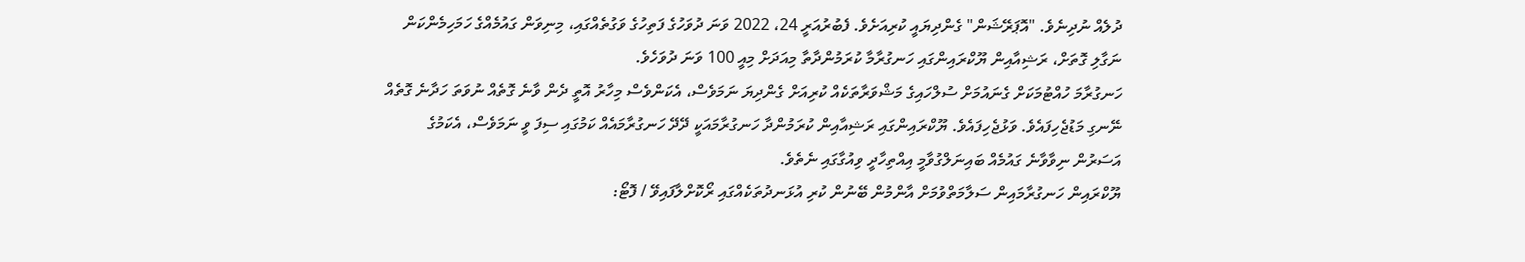ދުލެއް ނުދިނެވެ. "އޮޕަރޭޝަން" ގެންދިޔައީ ކުރިއަށެވެ. ފެބުރުއަރީ 24، 2022 ވަނަ ދުވަހުގެ ފަތިހުގެ ވަގުތެއްގައި، މިނިވަން ގައުމެއްގެ ހަމަހިމެންކަން ނަގާލި ގޮތަށް، ރަޝިއާއިން ޔޫކްރައިންގައި ހަނގުރާމާ ކުރަމުންދާތާ މިއަދަށް މިއީ 100 ވަނަ ދުވަހެވެ.
ހަނގުރާމަ ހުއްޓުމަކަށް ގެނައުމަށް ސުލްހައިގެ މަޝްވަރާތަކެއް ކުރިއަށް ގެންދިޔަ ނަމަވެސް، އެކަންވެސް މިހާރު އޮތީ ދެން ވާނެ ގޮތެއް ނުވަތަ ހަދާނެ ގޮތެއް ނޭނގި މަޑުޖެހިފައެވެ. ވަޅުޖެހިފައެވެ. ޔޫކްރައިންގައި ރަޝިއާއިން ކުރަމުންދާ ހަނގުރާމައަކީ ދޭދޭ ހަނގުރާމައެއް ކަމުގައި ސިފަ ވީ ނަމަވެސް، އެކަމުގެ އަސަރުން ނިވާވާނެ ގައުމެއް ބައިނަލްގުވާމީ އިއްތިހާދީ ވިއުގާގައި ނެތެވެ.
ޔޫކްރައިން ހަނގުރާމައިން ސަލާމަތްވުމަށް އާންމުން ބޭނުން ކުރި އުޅަނދުތަކެއްގައި ރޯކޮށްލާފައިވޭ / ފޮޓޯ: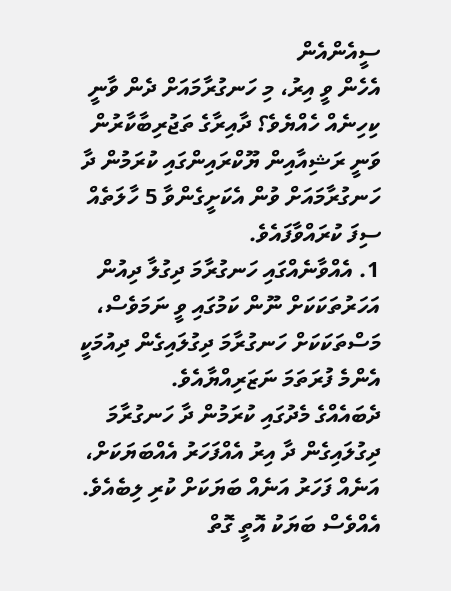ސީއެންއެން
އެހެން ވީ އިރު، މި ހަނގުރާމައަށް ދެން ވާނީ ކިހިނެއް ހެއްޔެވެ؟ ދާއިރާގެ ތަޖުރިބާކާރުން ވަނީ ރަޝިއާއިން ޔޫކްރައިންގައި ކުރަމުން ދާ ހަނގުރާމައަށް ވުން އެކަށީގެންވާ 5 ހާލަތެއް ސިފަ ކުރައްވާފައެވެ.
1. އެއްވާނެއްގައި ހަނގުރާމަ ދިގުލާ ދިއުން
އަހަރުތަކަކަށް ނޫން ކަމުގައި ވީ ނަމަވެސް، މަސްތަކަކަށް ހަނގުރާމަ ދިގުލައިގެން ދިއުމަކީ އެންމެ ފުރަތަމަ ނަޒަރިއްޔާއެވެ.
ދެބައެއްގެ މެދުގައި ކުރަމުން ދާ ހަނގުރާމަ ދިގުލައިގެން ދާ އިރު އެއްފަހަރު އެއްބަޔަކަށް، އަނެއް ފަހަރު އަނެއް ބަޔަކަށް ކުރި ލިބެއެވެ. އެއްވެސް ބަޔަކު އޮތީ ގޮތް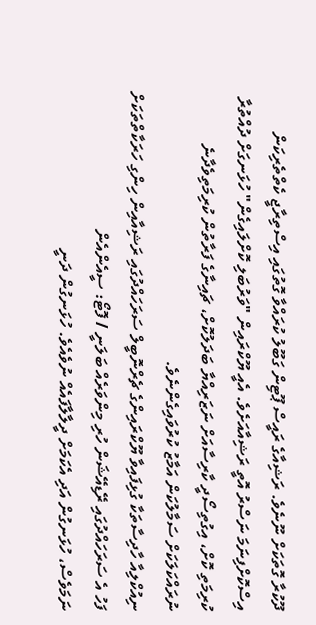ދޫކުރާ ގޮތަކަށް ނޫނެވެ. ރަޝިއާގެ ރައީސް ޕޫޓިން ގަބޫލު ކުރައްވާ ގޮތުގައި އިސްތިރާޖީ ކެތްތެރިކަން އިސްކޮށްފިނަމަ ނަސްރު އޮތީ ރަޝިއާއަށެވެ. އެއީ ޔޫކްރައިން "ވަރުބަލި ކޮށްލައިގެން" ހުޅަނގަށް ދުއްތުރާ ކުރިމަތި ކޮށް، އިގުތިސޯދީ ކާރިސާއަށް ނަޒަރިއްޔާ ބަދަލުކޮށް، ޗައިނާގެ ފަރާތުން ކުރިމަތިވެދާނެ ނުރައްކަލަކަށް ސަމާލުކަން އަމާޒު ކުރުވައިގެންނެވެ.
ނިއުކްލިއާ ހާދިސާތަކާ ގުޅިފައިވާ ޔޫކްރައިންގެ ޗެރްނޮބީލް ސަރަހައްދުގައި ރަޝިއާއިން ހިންގި ހަރަކާތްތަކަށް ފަހު އެ ސަރަހައްދުގައި ރޭޑިއޭޝަން ހުރި މިންވަރެއް ބަލަނީ / ފޮޓޯ: ސީއެންއެން
ނަމަވެސް، ހުޅަނގުން އަދި އެކަމަށް ދީލާލާފައެއް ނުވެއެވެ. ހުޅަނގުން ދަނީ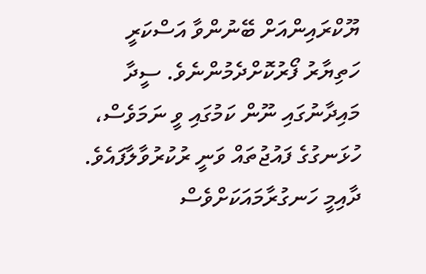ޔޫކްރައިންއަށް ބޭނުންވާ އަސްކަރީ ހަތިޔާރު ފޯރުކޮށްދެމުންނެވެ. ސީދާ މައިދާނުގައި ނޫން ކަމުގައި ވީ ނަމަވެސް، ހުޅަނގުގެ ފައުޖުތައް ވަނީ ރުކުރުވާލާފައެވެ. ދާއިމީ ހަނގުރާމައަކަށްވެސް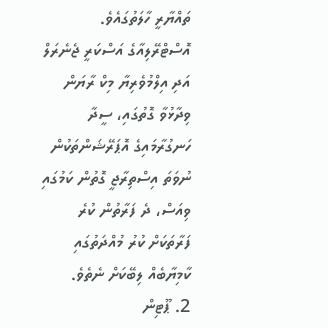ތައްޔާރީ ހާލަތުގައެވެ.
އޮސްޓްރޭލިއާގެ އަސްކަރީ ޖެނެރަލް އަދި އިލްމުވެރިޔާ މިކް ރާޔަން ވިދާޅުވާ ގޮތުގައި، ސީދާ ހަނގުރާމައިގެ އޮޕަރޭޝަންތަކުން ނުވަތަ އިސްތިރާޖީ ގޮތުން ކަމުގައި ވިއަސް، ދެ ފަރާތުން ކުރެ ފަރާތަކަށް ކުރު މުއްދަތުގައި ކާމިޔާބެއް ލިބޭކަށް ނެތެވެ.
2. ޕޫޓިން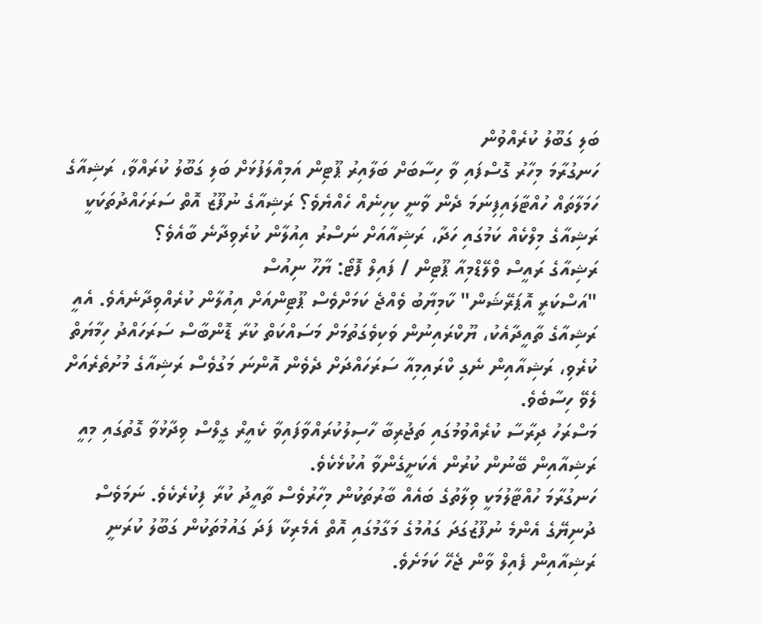ބަލި ގަބޫލު ކުރެއްވުން
ހަނގުރާމަ މިހާރު ގޮސްފައި ވާ ހިސާބަށް ބަލާއިރު ޕޫޓިން އަމިއްލަފުޅަށް ބަލި ގަބޫލު ކުރައްވާ، ރަޝިއާގެ ހަމަލާތައް ހުއްޓާލައިފިނަމަ ދެން ވާނީ ކިހިނެއް ހެއްޔެވެ؟ ރަޝިއާގެ ނުފޫޒު އޮތް ސަރަހައްދުތަކަކީ ރަޝިއާގެ މިލްކެއް ކަމުގައި ހަދާ، ރަޝިއާއަށް ނަސްރު އިއުލާން ކުރެވިދާނެ ބާއެވެ؟
ރަޝިއާގެ ރައީސް ވްލޭޑްމިއާ ޕޫޓިން / ފައިލް ފޮޓޯ: ޔާހޫ ނިއުސް
"އަސްކަރީ އޮޕަރޭޝަން" ކާމިޔާބު ވެއްޖެ ކަމަށްވެސް ޕޫޓިންއަށް އިއުލާން ކުރެއްވިދާނެއެވެ. އެއީ ރަޝިއާގެ ތާއީދާއެކު، ޔޫކްރައިނުން ވަކިވެގަތުމަށް މަސައްކަތް ކުރާ ޑޮންބާސް ސަރަހައްދު ހިމާޔަތް ކުރެވި، ރަޝިއާއިން ނެގި ކްރައިމިއާ ސަރަހައްދަށް ދެވެން އޮންނަ މަގުވެސް ރަޝިއާގެ މުށުތެރެއަށް ލެވޭ ހިސާބެވެ.
މަސްރަހު ދިރާސާ ކުރެއްވުމުގައި ތަޖުރިބާ ހާސިލުކުރައްވާފައިވާ ކެއީރް ގީލްސް ވިދާޅުވާ ގޮތުގައި މިއީ ރަޝިއާއިން ބޭނުން ކުރުން އެކަށީގެންވާ އުކުޅެކެވެ.
ހަނގުރާމަ ހުއްޓާލުމަކީ ވިލާތުގެ ބައެއް ބާރުތަކުން މިހާރުވެސް ތާއީދު ކުރާ ފިކުރެކެވެ. ނަމަވެސް ދުނިޔޭގެ އެންމެ ނުފޫޒުގަދަ ގައުމުގެ މަގާމުގައި އޮތް އެމެރިކާ ފަދަ ގައުމުތަކުން ގަބޫލު ކުރަނީ ރަޝިއާއިން ފެއިލް ވާން ޖެހޭ ކަމަށެވެ.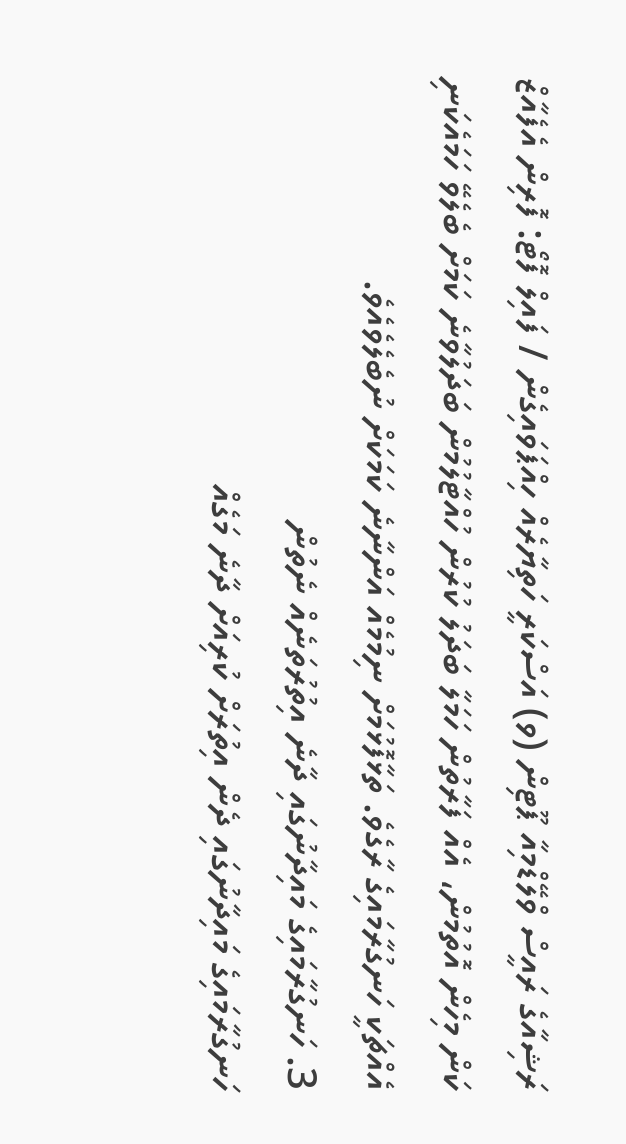ރަޝިއާގެ ރައީސް ވްލޭޑްމިއާ ޕޫޓިން (ވ) އަސްކަރީ ހަތިޔާރެއް ހިއްޕަވައިގެން / ފައިލް ފޮޓޯ: ފޮރިން އެފެއާޒް
ކަން މިހެން އޮތުމުން، އެއް ފަރާތުން ހަމަލާ ބަދަލު ކުރުން ހުއްޓާލުމުން ބަދަލުވާނެ ކަމަށް ބެލެވޭ ހަމައެކަނި އެއްޗަކީ ހަނގުރާމައިގެ ރާގެވެ. ތަޅާފޮޅުމަށް ނިމުމެއް އަންނާނެ ކަމަކަށް ނުބެލެވެއެވެ.
3. ހަނގުރާމައިގެ މައިދާނުގައި ދާނެ އިތުރުތަނެއް ނެތުން
ހަނގުރާމައިގެ މައިދާނުގައި ދެން އިތުރަށް ކުރިއަށް ދާނެ މަގެއް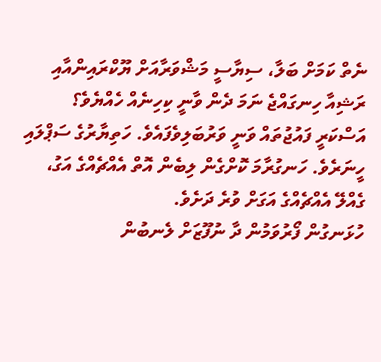ނެތް ކަމަށް ބަލާ، ސިޔާސީ މަޝްވަރާއަށް ޔޫކްރައިންއާއި ރަޝިއާ ހިނގައްޖެ ނަމަ ދެން ވާނީ ކިހިނެއް ހެއްޔެވެ؟
އަސްކަރީ ފައުޖުތައް ވަނީ ވަރުބަލިވެފައެވެ. ހަތިޔާރުގެ ސަޕްލައި ހީނަރެވެ. ހަނގުރާމަ ކޮށްގެން ލިބެން އޮތް އެއްޗެއްގެ އަގު، ގެއްލޭ އެއްޗެއްގެ އަގަށް ވުރެ ދަށެވެ.
ހުޅަނގުން ފޯރުވަމުން ދާ ނުފޫޒަށް ލެނބުން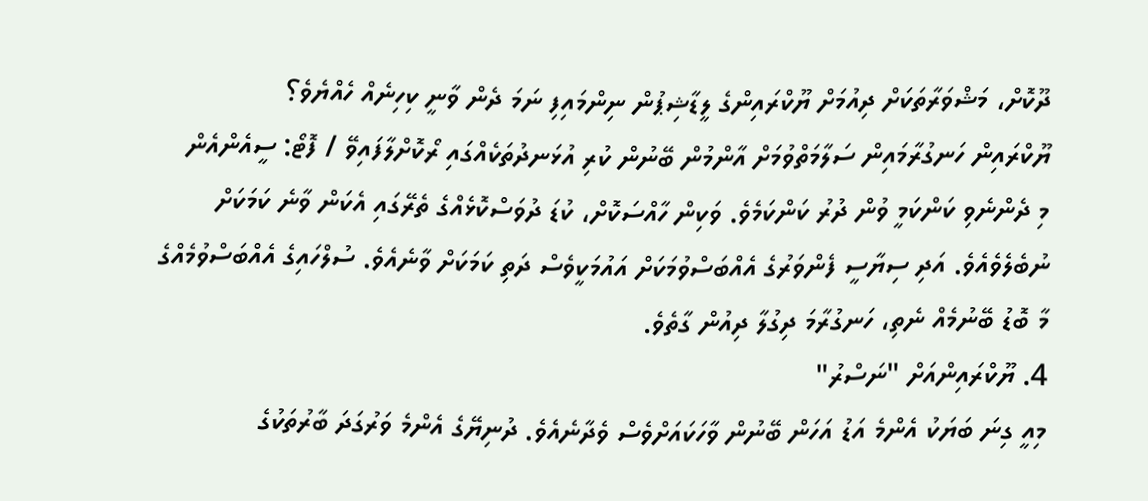ދޫކޮށް، މަޝްވަރާތަކަށް ދިއުމަށް ޔޫކްރައިންގެ ލީޑާޝިޕުން ނިންމައިފި ނަމަ ދެން ވާނީ ކިހިނެއް ހެއްޔެވެ؟
ޔޫކްރައިން ހަނގުރާމައިން ސަލާމަތްވުމަށް އާންމުން ބޭނުން ކުރި އުޅަނދުތަކެއްގައި ރޯކޮށްލާފައިވޭ / ފޮޓޯ: ސީއެންއެން
މި ދެންނެވި ކަންކަމީ ވުން ދުރު ކަންކަމެވެ. ވަކިން ހާއްސަކޮށް، ކުޑަ ދުވަސްކޮޅެއްގެ ތެރޭގައި އެކަން ވާނެ ކަމަކަށް ނުބެލެވެއެވެ. އަދި ސިޔާސީ ފެންވަރުގެ އެއްބަސްވުމަކަށް އައުމަކީވެސް ދަތި ކަމަކަށް ވާނެއެވެ. ސުލްހައިގެ އެއްބަސްވުމެއްގެ މާ ބޮޑު ބޭނުމެއް ނެތި، ހަނގުރާމަ ދިގުލާ ދިއުން ގާތެވެ.
4. ޔޫކްރައިންއަށް "ނަސްރު"
މިއީ ގިނަ ބަޔަކު އެންމެ އަޑު އަހަން ބޭނުން ވާހަކައަށްވެސް ވެދާނެއެވެ. ދުނިޔޭގެ އެންމެ ވަރުގަދަ ބާރުތަކުގެ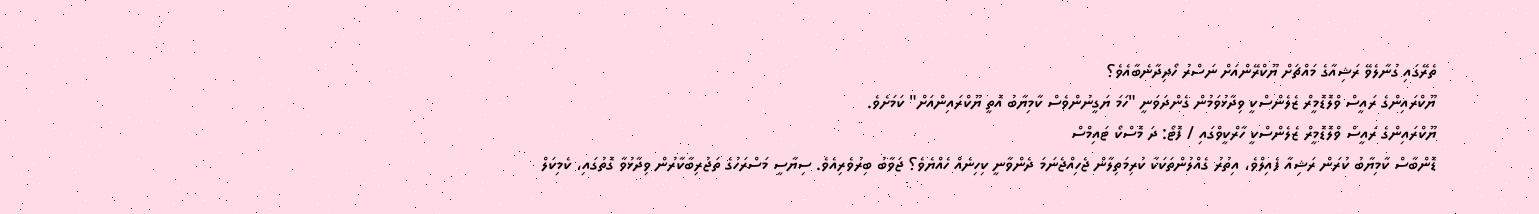ތެރޭގައި ގުނާލެވޭ ރަޝިއާގެ މައްޗަށް ޔޫކްރޭންއަށް ނަސްރު ހޯދިދާނެބާއެވެ؟
ޔޫކްރައިންގެ ރައީސް ވްލޮޑޮމީރް ޒެލެންސްކީ ވިދާޅުވަމުން ގެންދަވަނީ "ހަމަ ޔަގީނުންވެސް ކާމިޔާބު އޮތީ ޔޫކްރައިންއަށް" ކަމަށެވެ.
ޔޫކްރައިންގެ ރައީސް ވްލޮޑޮމީރް ޒެލެންސްކީ ހާރްކީވްގައި / ފޮޓޯ: ދަ މޮސްކޯ ޓައިމްސް
ޑޮންބާސް ކާމިޔާބު ކުރަން ރަޝިއާ ފެއިލްވެ، އިތުރު ގެއްލުންތަކަކާ ކުރިމަތިލާން ޖެހިއްޖެނަމަ ދެންވާނީ ކިހިނެއް ހެއްޔެވެ؟ ޖަވާބު ބިރުވެރިއެވެ. ސިޔާސީ މަސްރަހުގެ ތަޖުރިބާކާރުން ވިދާޅުވާ ގޮތުގައި، ކެމިކަލް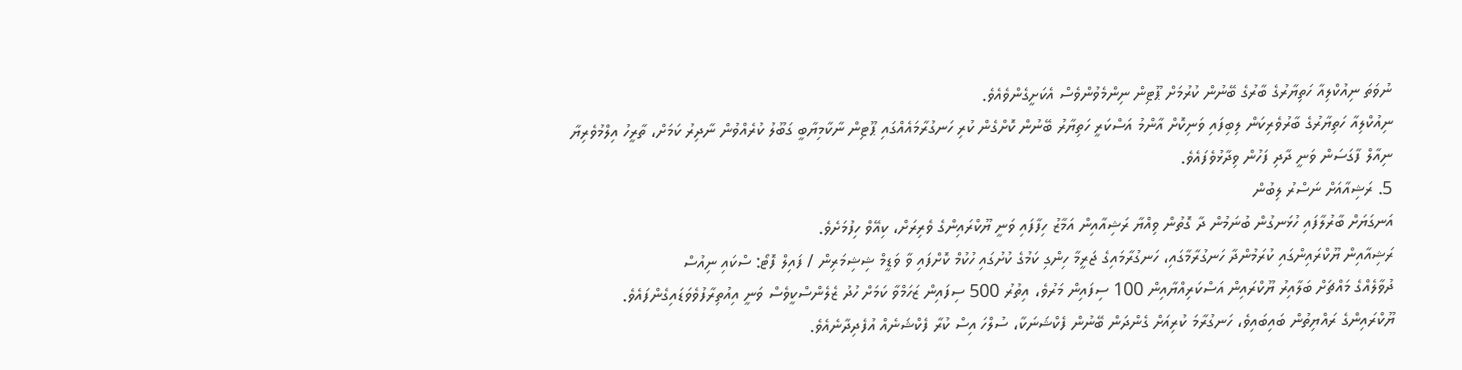ނުވަތަ ނިއުކްލިއާ ހަތިޔާރުގެ ބާރުގެ ބޭނުން ކުރުމަށް ޕޫޓިން ނިންމެވުންވެސް އެކަށީގެންވެއެވެ.
ނިއުކްލިއާ ހަތިޔާރުގެ ބާރުވެރިކަން ލިބިފައި ވަނިކޮށް އާންމު އަސްކަރީ ހަތިޔާރު ބޭނުން ކޮށްގެން ކުރި ހަނގުރާމައެއްގައި ޕޫޓިން ނާކާމިޔާބީ ގަބޫލު ކުރެއްވުން ނާދިރު ކަމަށް، ތާރީހު އިލްމުވެރިޔާ ނިއާލް ފާގަސަން ވަނީ ދާދި ފަހުން ވިދާޅުވެފައެވެ.
5. ރަޝިއާއަށް ނަސްރު ލިބުން
އަނގަޔަށް ބާރުލާފައި ހުޅަނގުން ބުނަމުން ދާ ގޮތުން ވިއްޔާ ރަޝިއާއިން އަމާޒު ހިފާފައި ވަނީ ޔޫކްރައިންގެ ވެރިރަށް، ކިއޭވް ހިފުމަށެވެ.
ރަޝިއާއިން ޔޫކްރައިންގައި ކުރަމުންދާ ހަނގުރާމާގައި، ހަނގުރާމައިގެ ޖަރީމާ ހިންގި ކަމުގެ ކުށުގައި ހުކުމް ކޮށްފައި ވާ ވަޑީމް ޝިޝިމަރިން / ފައިލް ފޮޓޯ: ސްކައި ނިއުސް
ދުވާލެއްގެ މައްޗަށް ބަލާއިރު ޔޫކްރައިން އަސްކަރިއްޔާއިން 100 ސިފައިން މަރުވެ، އިތުރު 500 ސިފައިން ޒަހަމްވާ ކަމަށް ހުދު ޒެލެންސްކީވެސް ވަނީ އިއުތިރާފުވެވަޑައިގެންފައެވެ.
ޔޫކްރައިންގެ ރައްޔިތުން ބައިބައިވެ، ހަނގުރާމަ ކުރިއަށް ގެންދަން ބޭނުން ފެކްޝަނަކާ، ސުލްހަ އިސް ކުރާ ފެކްޝަނެއް އުފެދިދާނެއެވެ.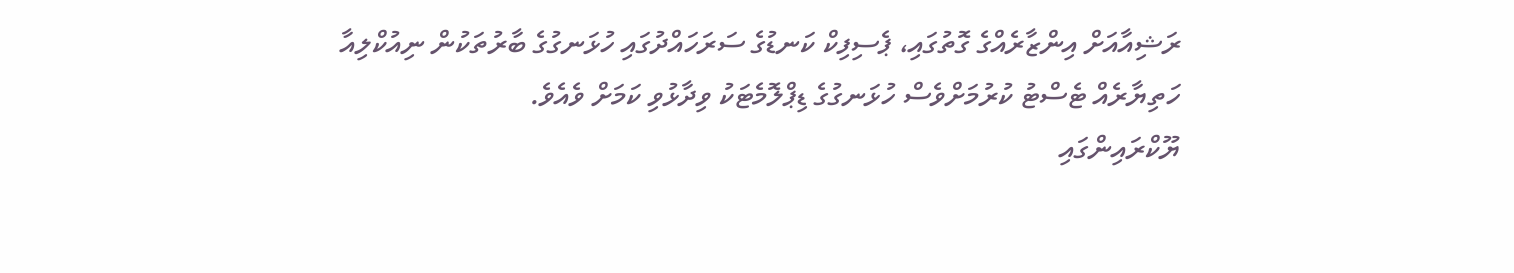ރަޝިއާއަށް އިންޒާރެއްގެ ގޮތުގައި، ޕެސިފިކް ކަނޑުގެ ސަރަހައްދުގައި ހުޅަނގުގެ ބާރުތަކުން ނިއުކްލިއާ ހަތިޔާރެއް ޓެސްޓު ކުރުމަށްވެސް ހުޅަނގުގެ ޑިޕްލޮމެޓަކު ވިދާޅުވި ކަމަށް ވެއެވެ.
ޔޫކްރައިންގައި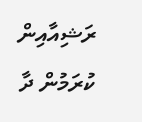ރަޝިއާއިން ކުރަމުން ދާ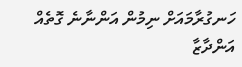ހަނގުރާމައަށް ނިމުން އަންނާނެ ގޮތެއް އަންދާޒާ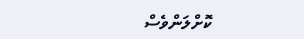ކޮށްލަންވެސް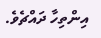އިންތިހާ ދައްޗެވެ.